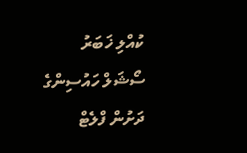ކުއްލި ޚަބަރު
ސޯޝަލް ހައުސިންގެ ދަށުން ފްލެޓް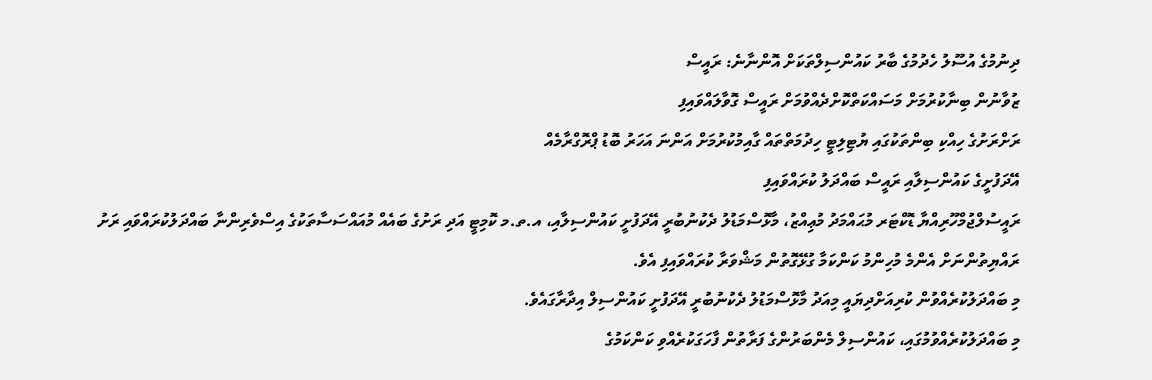ދިނުމުގެ އުސޫލު ހެދުމުގެ ބާރު ކައުންސިލްތަކަށް އޮންނާނެ: ރައީސް
ޒުވާނުން ބިނާކުރުމަށް މަސައްކަތްކޮށްދެއްވުމަށް ރައީސް ގޮވާލައްވައިފި
ރަށްރަށުގެ ހިއްކި ބިންތަކުގައި ޔުޓިލިޓީ ހިދުމަތްތައް ގާއިމުކުރުމަށް އަންނަ އަހަރު ބޮޑު ޕްރޮގްރާމެއް
އޭދަފުށީގެ ކައުންސިލާއި ރައީސް ބައްދަލު ކުރައްވައިފި
ރައީސުލްޖުމްހޫރިއްޔާ ޑޮކްޓަރ މުޙައްމަދު މުޢިއްޒު، މާޅޮސްމަޑުލު ދެކުނުބުރީ އޭދަފުށީ ކައުންސިލާއި، އ.ތ.މ ކޮމިޓީ އަދި ރަށުގެ ބައެއް މުއައްސަސާތަކުގެ އިސްވެރިންނާ ބައްދަލުކުރައްވައި ރަށު ރައްޔިތުންނަށް އެންމެ މުހިންމު ކަންކަމާ ގުޅޭގޮތުން މަޝްވަރާ ކުރައްވައިފި އެވެ.
މި ބައްދަލުކުރެއްވުން ކުރިއަށްދިޔައީ މިއަދު މާޅޮސްމަޑުލު ދެކުނުބުރީ އޭދަފުށީ ކައުންސިލް އިދާރާގައެވެ.
މި ބައްދަލުކުރެއްވުމުގައި، ކައުންސިލް މެންބަރުންގެ ފަރާތުން ފާހަގަކުރެއްވި ކަންކަމުގެ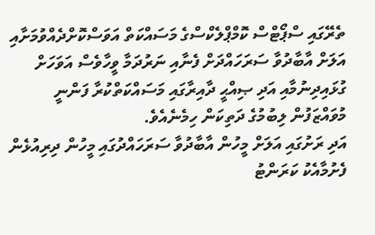ތެރޭގައި ސްޕޯޓްސް ކޮމްޕްލެކްސްގެ މަސައްކަތް އަވަސްކޮށްދެއްވުމަށާއި އަލަށް އާބާދުވާ ސަރަހައްދަށް ފެނާއި ނަރުދަމާ ވީހާވެސް އަވަހަށް ގުޅައިދިނުމާއި އަދި ޞިއްޙީ ދާއިރާގައި މަސައްކަތްކުރާ ފަންނީ މުވައްޒަފުން ލިބުމުގެ ދަތިކަން ހިމެނެއެވެ.
އަދި ރަށުގައި އަލަށް މީހުން އާބާދުވާ ސަރަހައްދުގައި މީހުން ދިރިއުޅެން ފެށުމާއެކު ކަރަންޓު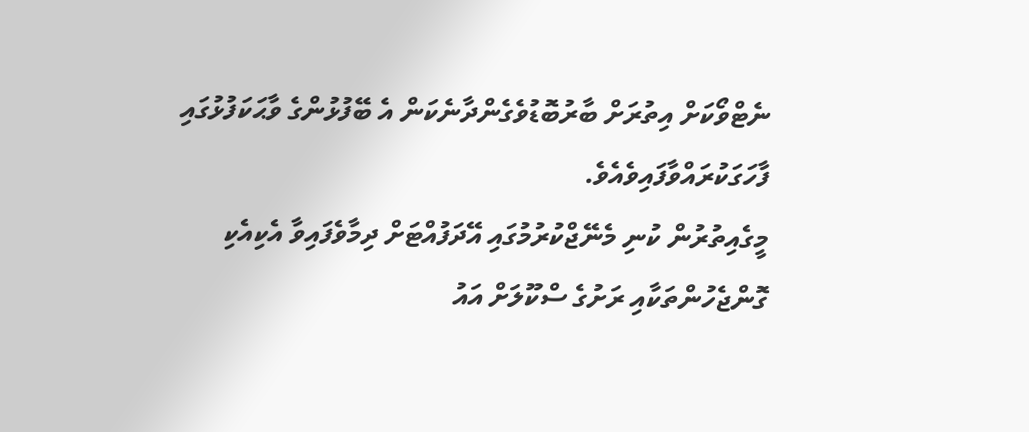ނެޓްވޯކަށް އިތުރަށް ބާރުބޮޑުވެގެންދާނެކަން އެ ބޭފުޅުންގެ ވާޙަކަފުޅުގައި ފާހަގަކުރައްވާފައިވެއެވެ.
މީގެއިތުރުން ކުނި މެނޭޖްކުރުމުގައި އޭދަފުއްޓަށް ދިމާވެފައިވާ އެކިއެކި ގޮންޖެހުންތަކާއި ރަށުގެ ސްކޫލަށް އައު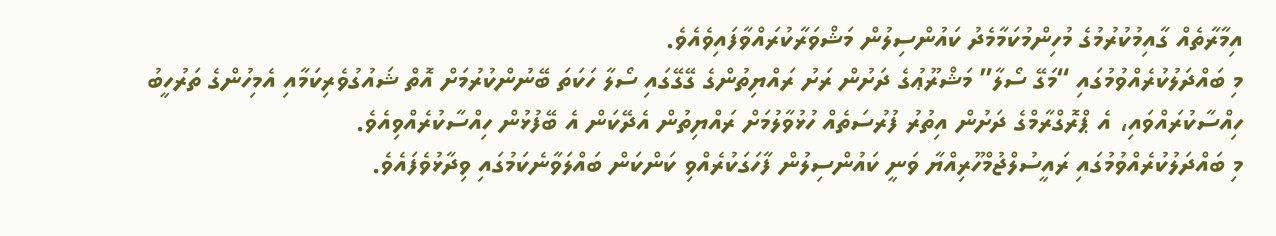އިމާރާތެއް ގާއިމުކުރުމުގެ މުހިންމުކަމާމެދު ކައުންސިލުން މަޝްވަރާކުރައްވާފައިވެއެވެ.
މި ބައްދަލުކުރެއްވުމުގައި “މަގޭ ސޯލާ” މަޝްރޫޢުގެ ދަށުން ރަށު ރައްޔިތުންގެ ގޭގޭގައި ސޯލާ ހަކަތަ ބޭނުންކުރުމަށް އޮތް ޝައުގުވެރިކަމާއި އެމިހުންގެ ތަރުހީބު ހިއްސާކުރައްވައި، އެ ޕްރޮގްރާމްގެ ދަށުން އިތުރު ފުރުސަތެއް ހުޅުވާލުމަށް ރައްޔިތުން އެދޭކަން އެ ބޭފުޅުން ހިއްސާކުރެއްވިއެވެ.
މި ބައްދަލުކުރެއްވުމުގައި ރައީސުލްޖުމްހޫރިއްޔާ ވަނީ ކައުންސިލުން ފާހަގަކުރެއްވި ކަންކަން ބައްލަވާނެކަމުގައި ވިދާޅުވެފައެވެ.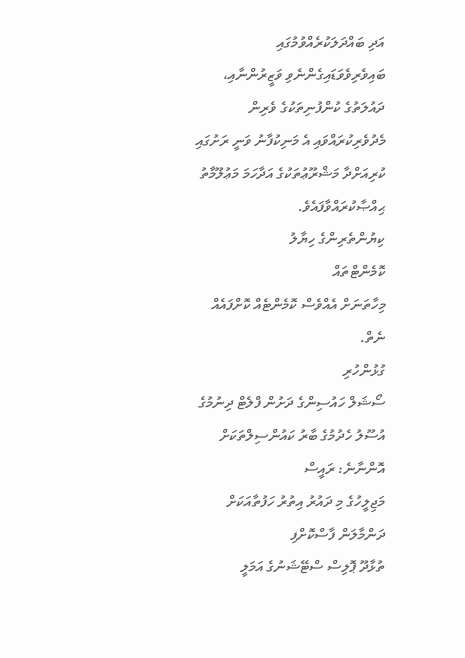އަދި ބައްދަލަކުރެއްވުމުގައި ބައިވެރިވެވަޑައިގެންނެވި ވަޒީރުންނާއި، ދައުލަތުގެ ކުންފުނިތަކުގެ ވެރިން މެދުވެރިކުރައްވައި އެ މަނިކުފާނު ވަނީ ރަށުގައި ކުރިއަށްދާ މަޝްރޫޢުތަކުގެ އަދާހަމަ މަޢުލޫމާތު ޙިއްޞާކުރައްވާފައެވެ.
ކިޔުންތެރިންގެ ހިޔާލު
ކޮމެންޓްތައް
މިހާތަނަށް އެއްވެސް ކޮމެންޓެއް ކޮށްފައެއް ނެތް.
ގުޅުންހުރި
ސޯޝަލް ހައުސިންގެ ދަށުން ފްލެޓް ދިނުމުގެ އުސޫލު ހެދުމުގެ ބާރު ކައުންސިލްތަކަށް އޮންނާނެ: ރައީސް
މަޖިލީހުގެ މި ދައުރު އިތުރު ހަފުތާއަކަށް ދަންމާލަން ފާސްކޮށްފި
ތުޅާދޫ ޕޮލިސް ސްޓޭޝަނުގެ އަމަލީ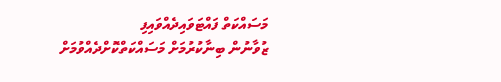މަސައްކަތް ފައްޓަވައިދެއްވައިފި
ޒުވާނުން ބިނާކުރުމަށް މަސައްކަތްކޮށްދެއްވުމަށް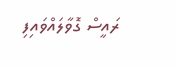ރައީސް ގޮވާލައްވައިފި